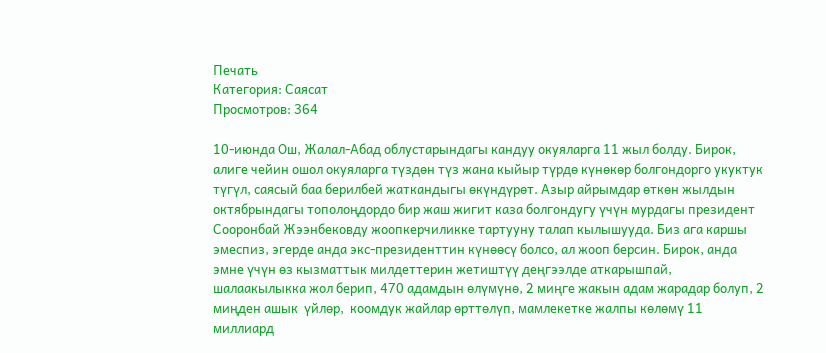Печать
Категория: Саясат
Просмотров: 364

10-июнда Ош, Жалал-Абад облустарындагы кандуу окуяларга 11 жыл болду. Бирок, алиге чейин ошол окуяларга түздөн түз жана кыйыр түрдө күнөкөр болгондорго укуктук түгүл, саясый баа берилбей жаткандыгы өкүндүрөт. Азыр айрымдар өткөн жылдын октябрындагы тополоңдордо бир жаш жигит каза болгондугу үчүн мурдагы президент Сооронбай Жээнбековду жоопкерчиликке тартууну талап кылышууда. Биз ага каршы эмеспиз, эгерде анда экс-президенттин күнөөсү болсо, ал жооп берсин. Бирок, анда эмне үчүн өз кызматтык милдеттерин жетиштүү деңгээлде аткарышпай, шалаакылыкка жол берип, 470 адамдын өлүмүнө, 2 миңге жакын адам жарадар болуп, 2 миңден ашык  үйлөр,  коомдук жайлар өрттөлүп, мамлекетке жалпы көлөмү 11 миллиард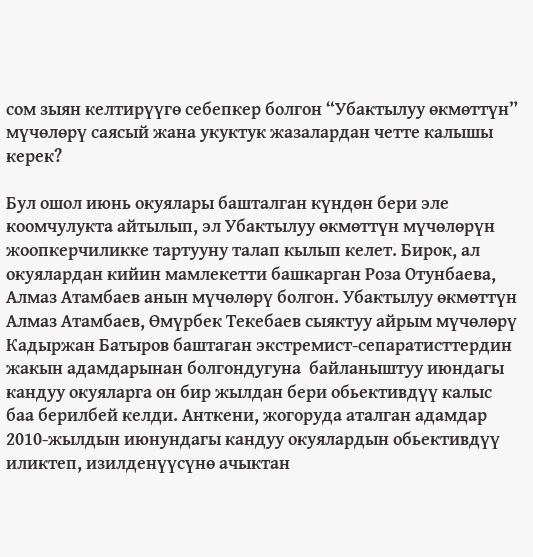сом зыян келтирүүгө себепкер болгон “Убактылуу өкмөттүн” мүчөлөрү саясый жана укуктук жазалардан четте калышы керек?

Бул ошол июнь окуялары башталган күндөн бери эле коомчулукта айтылып, эл Убактылуу өкмөттүн мүчөлөрүн жоопкерчиликке тартууну талап кылып келет. Бирок, ал окуялардан кийин мамлекетти башкарган Роза Отунбаева, Алмаз Атамбаев анын мүчөлөрү болгон. Убактылуу өкмөттүн Алмаз Атамбаев, Өмүрбек Текебаев сыяктуу айрым мүчөлөрү Кадыржан Батыров баштаган экстремист-сепаратисттердин жакын адамдарынан болгондугуна  байланыштуу июндагы кандуу окуяларга он бир жылдан бери обьективдүү калыс баа берилбей келди. Анткени, жогоруда аталган адамдар 2010-жылдын июнундагы кандуу окуялардын обьективдүү иликтеп, изилденүүсүнө ачыктан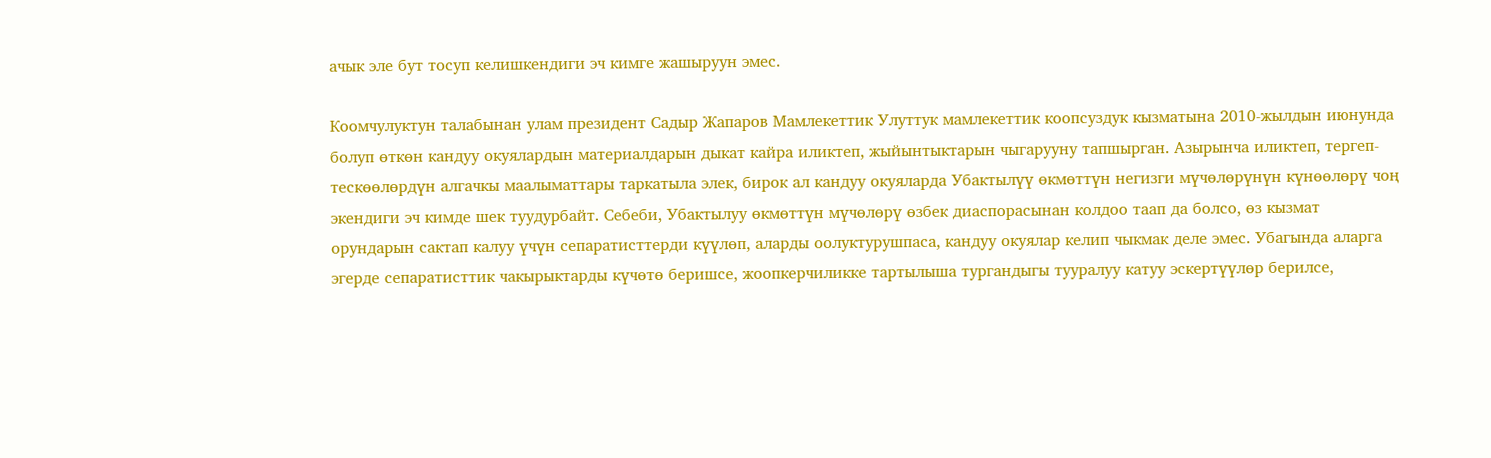ачык эле бут тосуп келишкендиги эч кимге жашыруун эмес.

Коомчулуктун талабынан улам президент Садыр Жапаров Мамлекеттик Улуттук мамлекеттик коопсуздук кызматына 2010-жылдын июнунда болуп өткөн кандуу окуялардын материалдарын дыкат кайра иликтеп, жыйынтыктарын чыгарууну тапшырган. Азырынча иликтеп, тергеп-тескөөлөрдүн алгачкы маалыматтары таркатыла элек, бирок ал кандуу окуяларда Убактылүү өкмөттүн негизги мүчөлөрүнүн күнөөлөрү чоң экендиги эч кимде шек туудурбайт. Себеби, Убактылуу өкмөттүн мүчөлөрү өзбек диаспорасынан колдоо таап да болсо, өз кызмат орундарын сактап калуу үчүн сепаратисттерди күүлөп, аларды оолуктурушпаса, кандуу окуялар келип чыкмак деле эмес. Убагында аларга эгерде сепаратисттик чакырыктарды күчөтө беришсе, жоопкерчиликке тартылыша тургандыгы тууралуу катуу эскертүүлөр берилсе,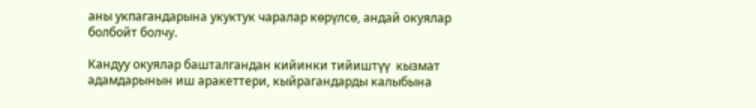аны укпагандарына укуктук чаралар көрүлсө, андай окуялар болбойт болчу.

Кандуу окуялар башталгандан кийинки тийиштүү  кызмат адамдарынын иш аракеттери, кыйрагандарды калыбына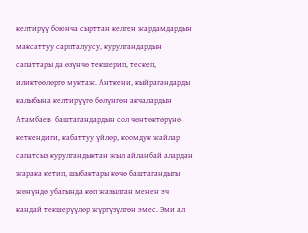келтирүү боюнча сырттан келген жардамдардын максаттуу сарпталуусу, курулгандардын сапаттары да өзүнчө текшерип, тескеп, иликтөөлөргө муктаж. Анткени, кыйрагандарды калыбына келтирүүгө бөлүнгөн акчалардын Атамбаев  баштагандардын сол чөнтөктөрүнө кеткендиги, кабаттуу үйлөр, коомдук жайлар сапатсыз курулгандыктан жыл айланбай алардан жарака кетип, шыбактары көчө баштагандыгы жөнүндө убагында көп жазылган менен эч кандай текшерүүлөр жүргүзүлгөн эмес. Эми ал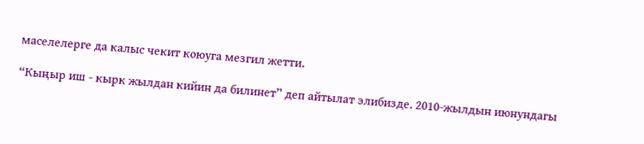маселелерге да калыс чекит коюуга мезгил жетти.

“Кыңыр иш - кырк жылдан кийин да билинет” деп айтылат элибизде. 2010-жылдын июнундагы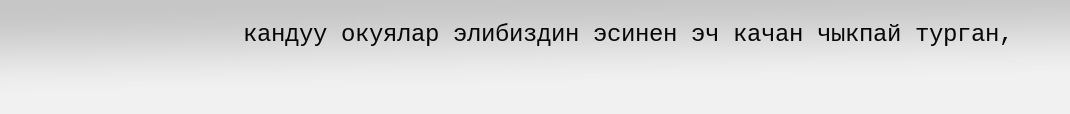кандуу окуялар элибиздин эсинен эч качан чыкпай турган,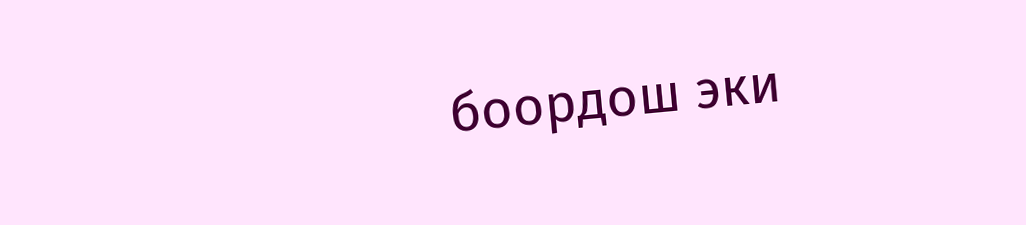боордош эки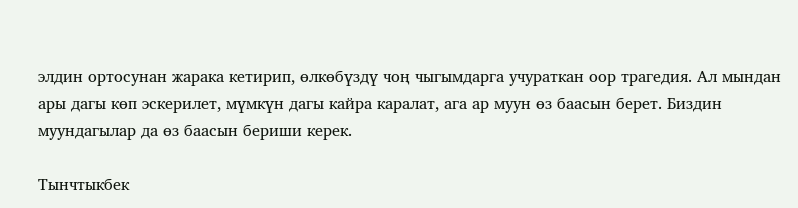элдин ортосунан жарака кетирип, өлкөбүздү чоң чыгымдарга учураткан оор трагедия. Ал мындан ары дагы көп эскерилет, мүмкүн дагы кайра каралат, ага ар муун өз баасын берет. Биздин муундагылар да өз баасын бериши керек.

Тынчтыкбек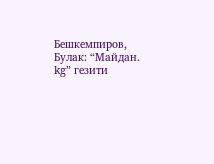Бешкемпиров, Булак: “Майдан. kg” гезити